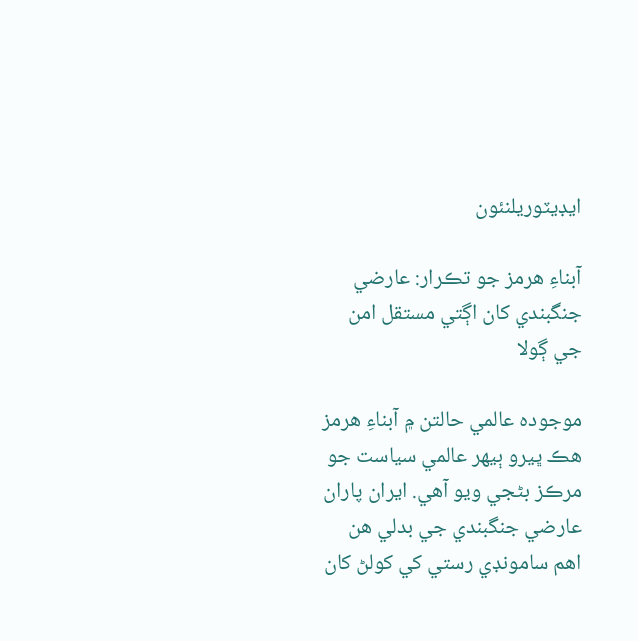ايڊيٽوريلنئون

آبناءِ هرمز جو تڪرار: عارضي جنگبندي کان اڳتي مستقل امن جي ڳولا

موجوده عالمي حالتن ۾ آبناءِ هرمز هڪ ڀيرو ٻيهر عالمي سياست جو مرڪز بڻجي ويو آهي. ايران پاران عارضي جنگبندي جي بدلي هن اهم سامونڊي رستي کي کولڻ کان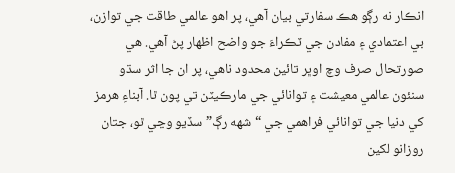انڪار نه رڳو هڪ سفارتي بيان آهي، پر اهو عالمي طاقت جي توازن، بي اعتمادي ۽ مفادن جي ٽڪراءَ جو واضح اظهار پڻ آهي. هي صورتحال صرف وچ اوڀر تائين محدود ناهي، پر ان جا اثر سڌو سنئون عالمي معيشت ۽ توانائي جي مارڪيٽن تي پون ٿا. آبناءِ هرمز کي دنيا جي توانائي فراهمي جي “شهه رڳ” سڏيو وڃي ٿو، جتان روزانو لکين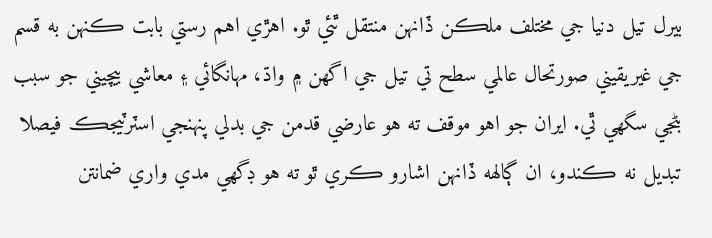بيرل تيل دنيا جي مختلف ملڪن ڏانهن منتقل ٿئي ٿو. اهڙي اهم رستي بابت ڪنهن به قسم جي غيريقيني صورتحال عالمي سطح تي تيل جي اگهن ۾ واڌ، مهانگائي ۽ معاشي بيچيني جو سبب بڻجي سگهي ٿي. ايران جو اهو موقف ته هو عارضي قدمن جي بدلي پنهنجي اسٽرٽيجڪ فيصلا تبديل نه ڪندو، ان ڳالهه ڏانهن اشارو ڪري ٿو ته هو ڊگهي مدي واري ضمانتن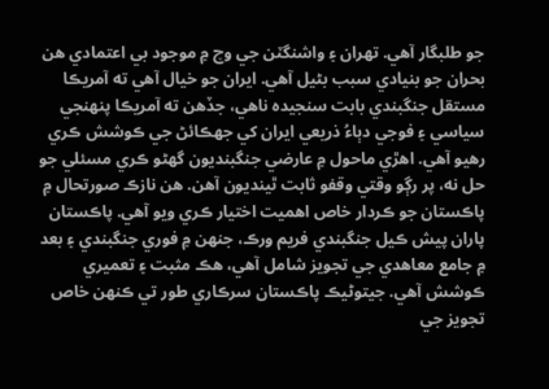جو طلبگار آهي. تهران ۽ واشنگٽن جي وچ ۾ موجود بي اعتمادي هن بحران جو بنيادي سبب بڻيل آهي. ايران جو خيال آهي ته آمريڪا مستقل جنگبندي بابت سنجيده ناهي، جڏهن ته آمريڪا پنهنجي سياسي ۽ فوجي دٻاءُ ذريعي ايران کي جهڪائڻ جي ڪوشش ڪري رهيو آهي. اهڙي ماحول ۾ عارضي جنگبنديون گهڻو ڪري مسئلي جو حل نه، پر رڳو وقتي وقفو ثابت ٿينديون آهن. هن نازڪ صورتحال ۾ پاڪستان جو ڪردار خاص اهميت اختيار ڪري ويو آهي. پاڪستان پاران پيش ڪيل جنگبندي فريم ورڪ، جنهن ۾ فوري جنگبندي ۽ بعد ۾ جامع معاهدي جي تجويز شامل آهي، هڪ مثبت ۽ تعميري ڪوشش آهي. جيتوڻيڪ پاڪستان سرڪاري طور تي ڪنهن خاص تجويز جي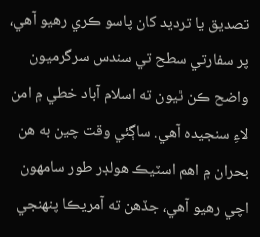تصديق يا ترديد کان پاسو ڪري رهيو آهي، پر سفارتي سطح تي سندس سرگرميون واضح ڪن ٿيون ته اسلام آباد خطي ۾ امن لاءِ سنجيده آهي. ساڳئي وقت چين به هن بحران ۾ اهم اسٽيڪ هولڊر طور سامهون اچي رهيو آهي، جڏهن ته آمريڪا پنهنجي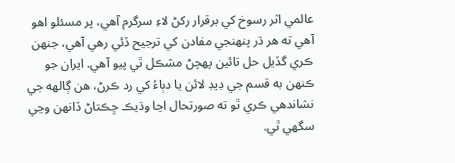عالمي اثر رسوخ کي برقرار رکڻ لاءِ سرگرم آهي، پر مسئلو اهو آهي ته هر ڌر پنهنجي مفادن کي ترجيح ڏئي رهي آهي، جنهن ڪري گڏيل حل تائين پهچڻ مشڪل ٿي پيو آهي. ايران جو ڪنهن به قسم جي ڊيڊ لائن يا دٻاءُ کي رد ڪرڻ، هن ڳالهه جي نشاندهي ڪري ٿو ته صورتحال اڃا وڌيڪ ڇڪتاڻ ڏانهن وڃي سگهي ٿي.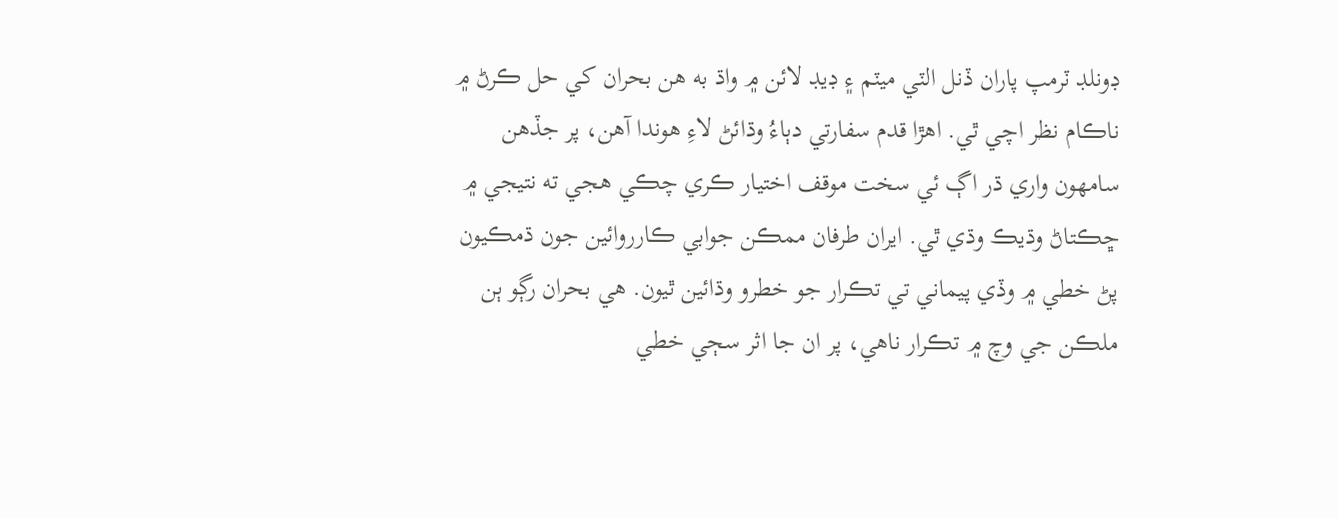ڊونلڊ ٽرمپ پاران ڏنل الٽي ميٽم ۽ ڊيڊ لائن ۾ واڌ به هن بحران کي حل ڪرڻ ۾ ناڪام نظر اچي ٿي. اهڙا قدم سفارتي دٻاءُ وڌائڻ لاءِ هوندا آهن، پر جڏهن سامهون واري ڌر اڳ ئي سخت موقف اختيار ڪري چڪي هجي ته نتيجي ۾ ڇڪتاڻ وڌيڪ وڌي ٿي. ايران طرفان ممڪن جوابي ڪارروائين جون ڌمڪيون پڻ خطي ۾ وڏي پيماني تي تڪرار جو خطرو وڌائين ٿيون. هي بحران رڳو ٻن ملڪن جي وچ ۾ تڪرار ناهي، پر ان جا اثر سڄي خطي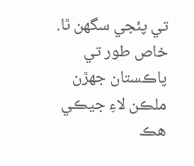تي پئجي سگهن ٿا. خاص طور تي پاڪستان جهڙن ملڪن لاءِ جيڪي هڪ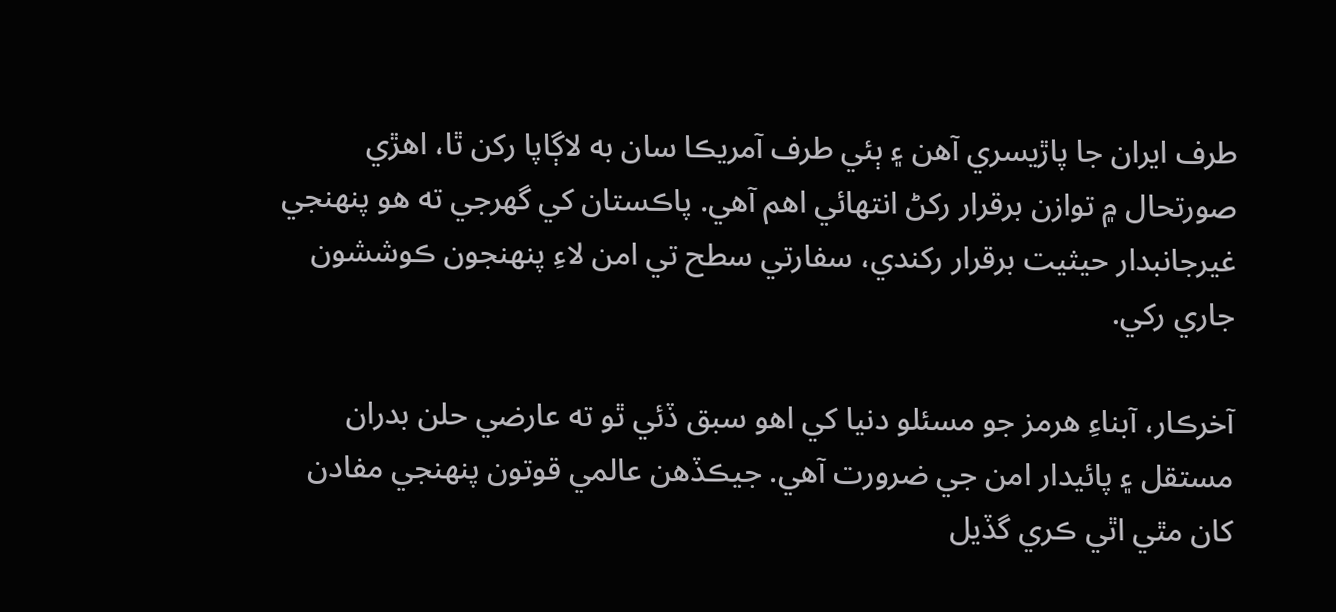طرف ايران جا پاڙيسري آهن ۽ ٻئي طرف آمريڪا سان به لاڳاپا رکن ٿا، اهڙي صورتحال ۾ توازن برقرار رکڻ انتهائي اهم آهي. پاڪستان کي گهرجي ته هو پنهنجي غيرجانبدار حيثيت برقرار رکندي، سفارتي سطح تي امن لاءِ پنهنجون ڪوششون جاري رکي.

آخرڪار، آبناءِ هرمز جو مسئلو دنيا کي اهو سبق ڏئي ٿو ته عارضي حلن بدران مستقل ۽ پائيدار امن جي ضرورت آهي. جيڪڏهن عالمي قوتون پنهنجي مفادن کان مٿي اٿي ڪري گڏيل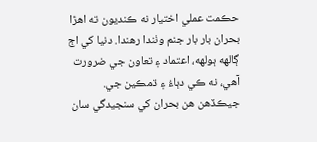حڪمت عملي اختيار نه ڪنديون ته اهڙا بحران بار بار جنم وٺندا رهندا. دنيا کي اڄ ڳالهه ٻولهه، اعتماد ۽ تعاون جي ضرورت آهي، نه ڪي دٻاءُ ۽ ڌمڪين جي. جيڪڏهن هن بحران کي سنجيدگي سان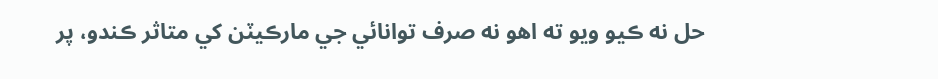حل نه ڪيو ويو ته اهو نه صرف توانائي جي مارڪيٽن کي متاثر ڪندو، پر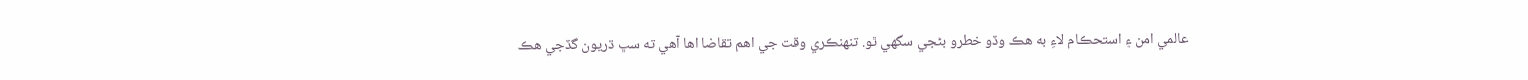عالمي امن ۽ استحڪام لاءِ به هڪ وڏو خطرو بڻجي سگهي ٿو. تنهنڪري وقت جي اهم تقاضا اها آهي ته سڀ ڌريون گڏجي هڪ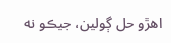اهڙو حل ڳولين، جيڪو نه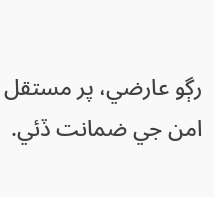رڳو عارضي، پر مستقل امن جي ضمانت ڏئي.